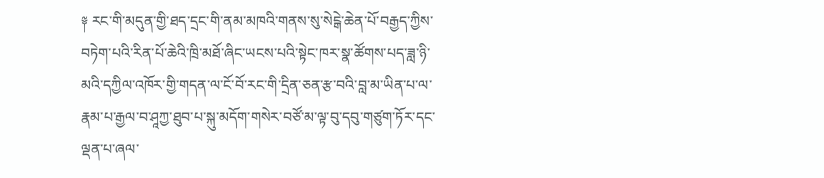༈ རང་གི་མདུན་གྱི་ཐད་དྲང་གི་ནམ་མཁའི་གནས་སུ་སེངྒེ་ཆེན་པོ་བརྒྱད་ཀྱིས་བཏེག་པའི་རིན་པོ་ཆེའི་ཁྲི་མཐོ་ཞིང་ཡངས་པའི་སྟེང་ཁར་སྣ་ཚོགས་པད་ཟླ་ཉི་མའི་དཀྱིལ་འཁོར་གྱི་གདན་ལ་ངོ་བོ་རང་གི་དྲིན་ཅན་རྩ་བའི་བླ་མ་ཡིན་པ་ལ་རྣམ་པ་རྒྱལ་བ་ཤཱཀྱ་ཐུབ་པ་སྐུ་མདོག་གསེར་བཙོ་མ་ལྟ་བུ་དབུ་གཙུག་ཏོར་དང་ལྡན་པ་ཞལ་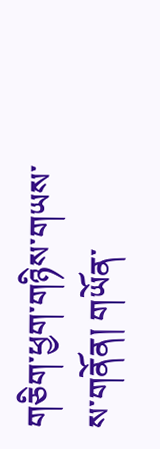གཅིག་ཕྱག་གཉིས་གཡས་ས་གནོན། གཡོན་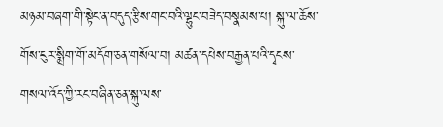མཉམ་བཞག་གི་སྟེང་ན་བདུད་རྩིས་གང་བའི་ལྷུང་བཟེད་བསྣམས་པ། སྐུ་ལ་ཆོས་གོས་ངུར་སྨྲིག་གོ་མདོག་ཅན་གསོལ་བ། མཚན་དཔེས་བརྒྱན་པའི་དྭངས་གསལ་འོད་ཀྱི་རང་བཞིན་ཅན་སྐུ་ལས་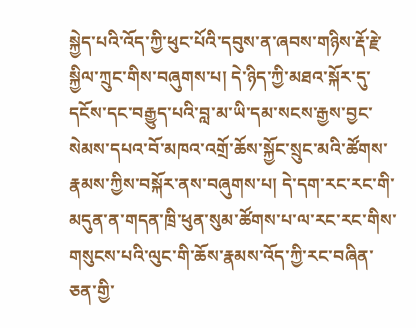སྐྱེད་པའི་འོད་ཀྱི་ཕུང་པོའི་དབུས་ན་ཞབས་གཉིས་རྡོ་རྗེ་སྐྱིལ་ཀྲུང་གིས་བཞུགས་པ། དེ་ཉིད་ཀྱི་མཐའ་སྐོར་དུ་དངོས་དང་བརྒྱུད་པའི་བླ་མ་ཡི་དམ་སངས་རྒྱས་བྱང་སེམས་དཔའ་བོ་མཁའ་འགྲོ་ཆོས་སྐྱོང་སྲུང་མའི་ཚོགས་རྣམས་ཀྱིས་བསྐོར་ནས་བཞུགས་པ། དེ་དག་རང་རང་གི་མདུན་ན་གདན་ཁྲི་ཕུན་སུམ་ཚོགས་པ་ལ་རང་རང་གིས་གསུངས་པའི་ལུང་གི་ཆོས་རྣམས་འོད་ཀྱི་རང་བཞིན་ཅན་གྱི་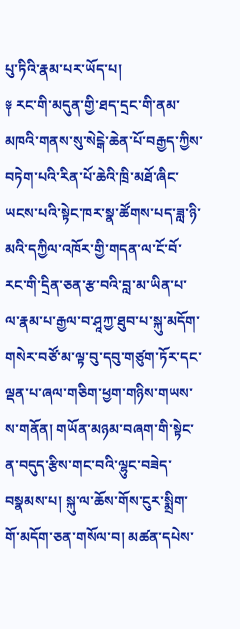པུ་ཏིའི་རྣམ་པར་ཡོད་པ།
༈ རང་གི་མདུན་གྱི་ཐད་དྲང་གི་ནམ་མཁའི་གནས་སུ་སེངྒེ་ཆེན་པོ་བརྒྱད་ཀྱིས་བཏེག་པའི་རིན་པོ་ཆེའི་ཁྲི་མཐོ་ཞིང་ཡངས་པའི་སྟེང་ཁར་སྣ་ཚོགས་པད་ཟླ་ཉི་མའི་དཀྱིལ་འཁོར་གྱི་གདན་ལ་ངོ་བོ་རང་གི་དྲིན་ཅན་རྩ་བའི་བླ་མ་ཡིན་པ་ལ་རྣམ་པ་རྒྱལ་བ་ཤཱཀྱ་ཐུབ་པ་སྐུ་མདོག་གསེར་བཙོ་མ་ལྟ་བུ་དབུ་གཙུག་ཏོར་དང་ལྡན་པ་ཞལ་གཅིག་ཕྱག་གཉིས་གཡས་ས་གནོན། གཡོན་མཉམ་བཞག་གི་སྟེང་ན་བདུད་རྩིས་གང་བའི་ལྷུང་བཟེད་བསྣམས་པ། སྐུ་ལ་ཆོས་གོས་ངུར་སྨྲིག་གོ་མདོག་ཅན་གསོལ་བ། མཚན་དཔེས་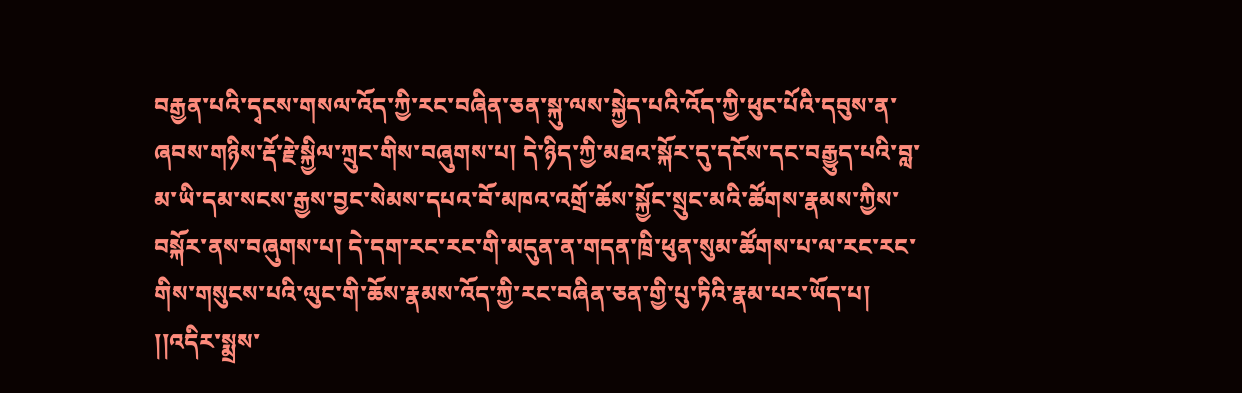བརྒྱན་པའི་དྭངས་གསལ་འོད་ཀྱི་རང་བཞིན་ཅན་སྐུ་ལས་སྐྱེད་པའི་འོད་ཀྱི་ཕུང་པོའི་དབུས་ན་ཞབས་གཉིས་རྡོ་རྗེ་སྐྱིལ་ཀྲུང་གིས་བཞུགས་པ། དེ་ཉིད་ཀྱི་མཐའ་སྐོར་དུ་དངོས་དང་བརྒྱུད་པའི་བླ་མ་ཡི་དམ་སངས་རྒྱས་བྱང་སེམས་དཔའ་བོ་མཁའ་འགྲོ་ཆོས་སྐྱོང་སྲུང་མའི་ཚོགས་རྣམས་ཀྱིས་བསྐོར་ནས་བཞུགས་པ། དེ་དག་རང་རང་གི་མདུན་ན་གདན་ཁྲི་ཕུན་སུམ་ཚོགས་པ་ལ་རང་རང་གིས་གསུངས་པའི་ལུང་གི་ཆོས་རྣམས་འོད་ཀྱི་རང་བཞིན་ཅན་གྱི་པུ་ཏིའི་རྣམ་པར་ཡོད་པ།
།།འདིར་སྨྲས་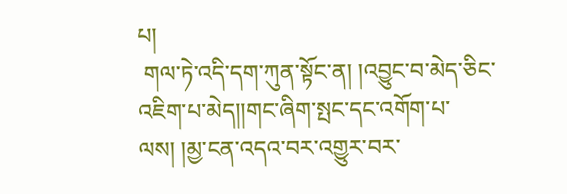པ།
 གལ་ཏེ་འདི་དག་ཀུན་སྟོང་ན། །འབྱུང་བ་མེད་ཅིང་འཇིག་པ་མེད།།གང་ཞིག་སྤང་དང་འགོག་པ་ལས། །མྱ་ངན་འདའ་བར་འགྱུར་བར་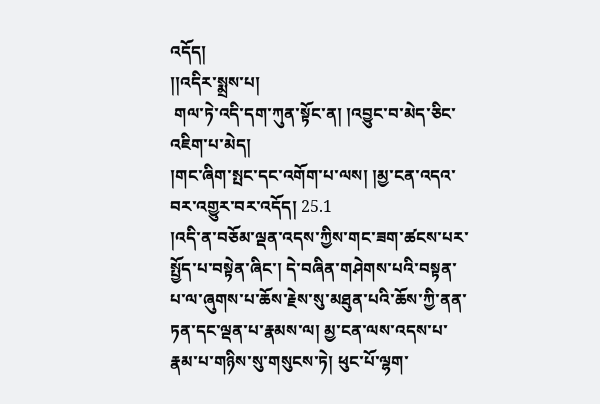འདོད།
།།འདིར་སྨྲས་པ།
 གལ་ཏེ་འདི་དག་ཀུན་སྟོང་ན། །འབྱུང་བ་མེད་ཅིང་འཇིག་པ་མེད།
།གང་ཞིག་སྤང་དང་འགོག་པ་ལས། །མྱ་ངན་འདའ་བར་འགྱུར་བར་འདོད། 25.1
།འདི་ན་བཅོམ་ལྡན་འདས་ཀྱིས་གང་ཟག་ཚངས་པར་སྤྱོད་པ་བསྟེན་ཞིང་། དེ་བཞིན་གཤེགས་པའི་བསྟན་པ་ལ་ཞུགས་པ་ཆོས་རྗེས་སུ་མཐུན་པའི་ཆོས་ཀྱི་ནན་ཏན་དང་ལྡན་པ་རྣམས་ལ། མྱ་ངན་ལས་འདས་པ་རྣམ་པ་གཉིས་སུ་གསུངས་ཏེ། ཕུང་པོ་ལྷག་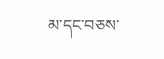མ་དང་བཅས་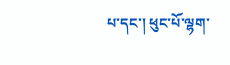པ་དང་། ཕུང་པོ་ལྷག་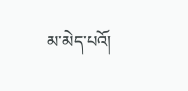མ་མེད་པའོ།